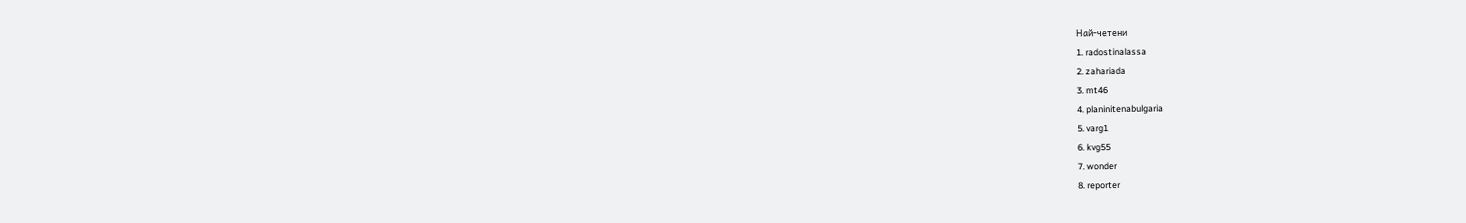Най-четени
1. radostinalassa
2. zahariada
3. mt46
4. planinitenabulgaria
5. varg1
6. kvg55
7. wonder
8. reporter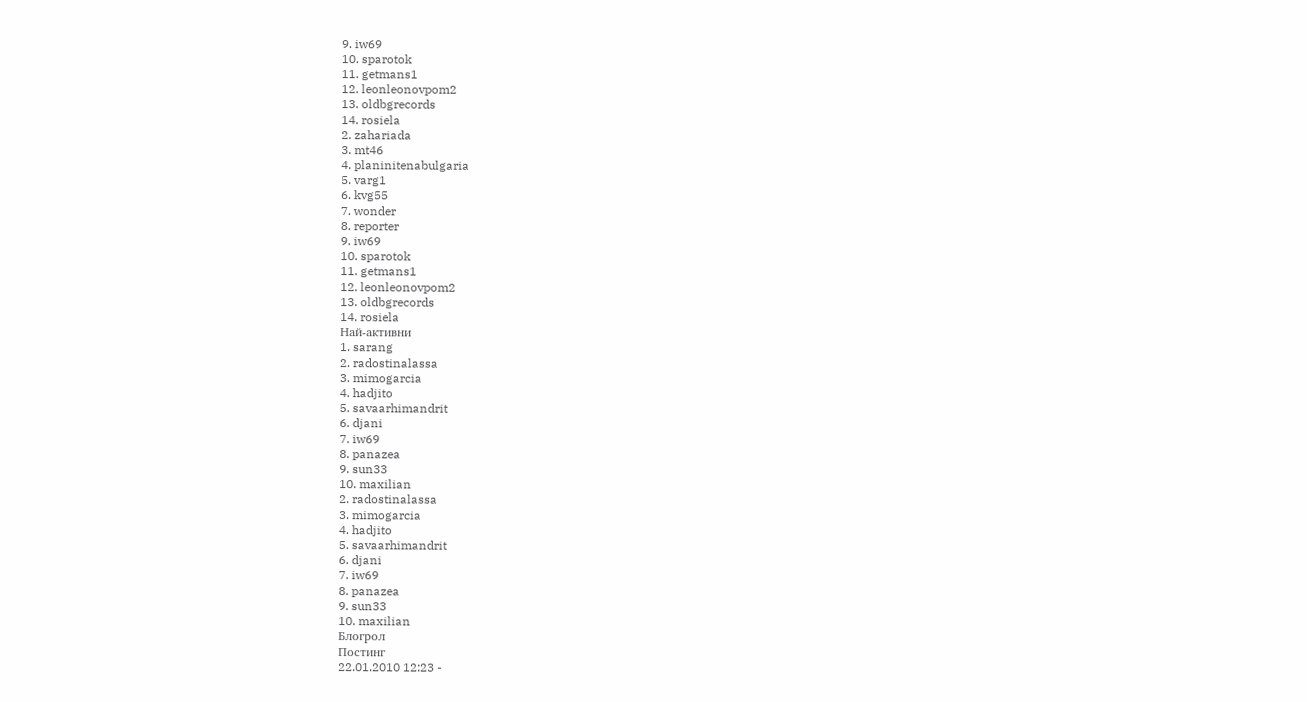9. iw69
10. sparotok
11. getmans1
12. leonleonovpom2
13. oldbgrecords
14. rosiela
2. zahariada
3. mt46
4. planinitenabulgaria
5. varg1
6. kvg55
7. wonder
8. reporter
9. iw69
10. sparotok
11. getmans1
12. leonleonovpom2
13. oldbgrecords
14. rosiela
Най-активни
1. sarang
2. radostinalassa
3. mimogarcia
4. hadjito
5. savaarhimandrit
6. djani
7. iw69
8. panazea
9. sun33
10. maxilian
2. radostinalassa
3. mimogarcia
4. hadjito
5. savaarhimandrit
6. djani
7. iw69
8. panazea
9. sun33
10. maxilian
Блогрол
Постинг
22.01.2010 12:23 -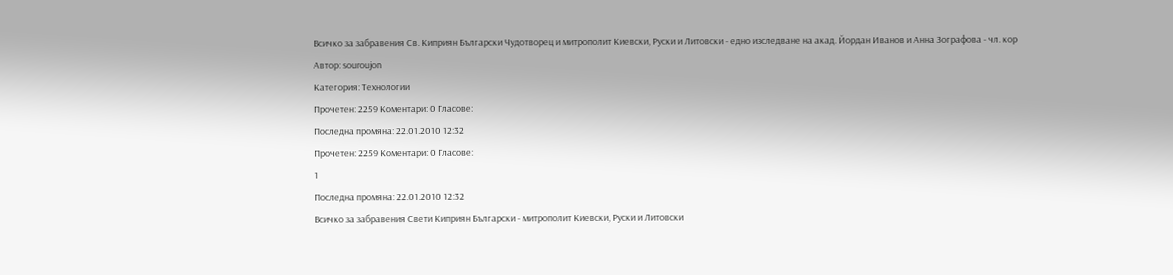Всичко за забравения Св. Киприян Български Чудотворец и митрополит Киевски, Руски и Литовски - едно изследване на акад. Йордан Иванов и Анна Зографова - чл. кор
Автор: souroujon
Категория: Технологии
Прочетен: 2259 Коментари: 0 Гласове:
Последна промяна: 22.01.2010 12:32
Прочетен: 2259 Коментари: 0 Гласове:
1
Последна промяна: 22.01.2010 12:32
Всичко за забравения Свети Киприян Български - митрополит Киевски, Руски и Литовски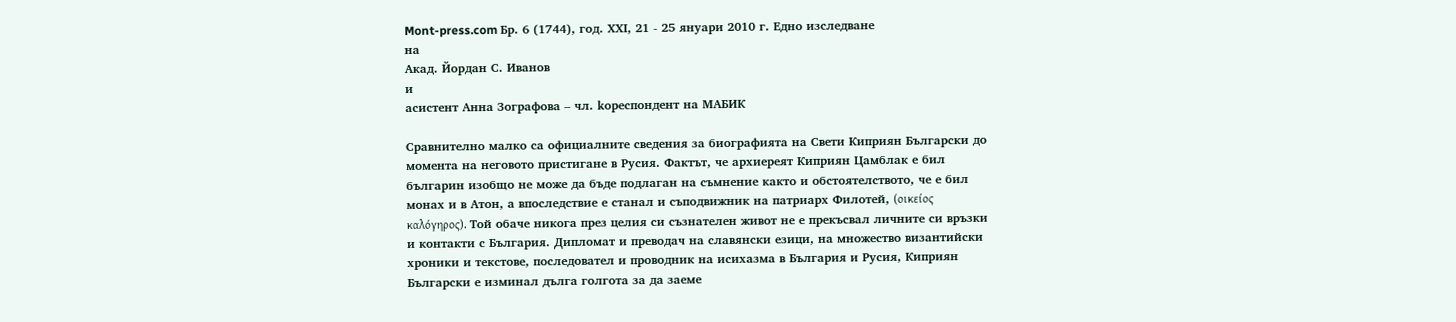Mont-press.com Бр. 6 (1744), год. ХХI, 21 - 25 януари 2010 г. Едно изследване
на
Акад. Йордан С. Иванов
и
асистент Анна Зографова – чл. kореспондент на МАБИК

Сравнително малко са официалните сведения за биографията на Свети Киприян Български до момента на неговото пристигане в Русия. Фактът, че архиереят Киприян Цамблак е бил българин изобщо не може да бъде подлаган на съмнение както и обстоятелството, че е бил монах и в Атон, а впоследствие е станал и съподвижник на патриарх Филотей, (οικείος καλόγηρος). Той обаче никога през целия си съзнателен живот не е прекъсвал личните си връзки и контакти с България. Дипломат и преводач на славянски езици, на множество византийски хроники и текстове, последовател и проводник на исихазма в България и Русия, Киприян Български е изминал дълга голгота за да заеме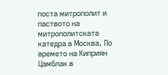поста митрополит и паството на митрополитската катедра в Москва. По времето на Киприян Цамблак в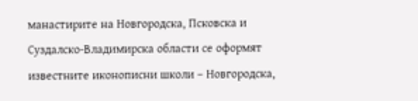манастирите на Новгородска, Псковска и Суздалско-Владимирска области се оформят известните иконописни школи – Новгородска,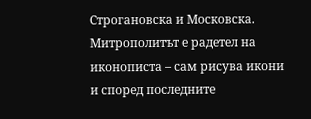Строгановска и Московска. Митрополитът е радетел на иконописта – сам рисува икони и според последните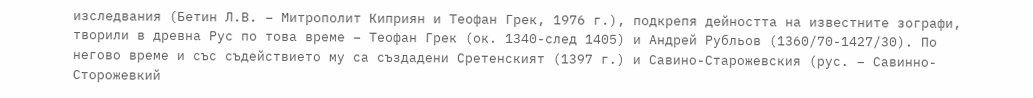изследвания (Бетин Л.В. – Митрополит Киприян и Теофан Грек, 1976 г.), подкрепя дейността на известните зографи, творили в древна Рус по това време – Теофан Грек (ок. 1340-след 1405) и Андрей Рубльов (1360/70-1427/30). По негово време и със съдействието му са създадени Сретенският (1397 г.) и Савино-Старожевския (рус. – Савинно-Сторожевкий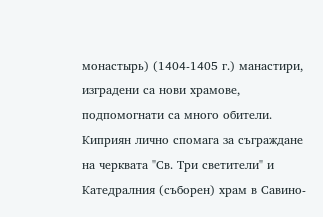монастырь) (1404-1405 г.) манастири, изградени са нови храмове, подпомогнати са много обители. Киприян лично спомага за съграждане на черквата "Св. Три светители" и Катедралния (съборен) храм в Савино-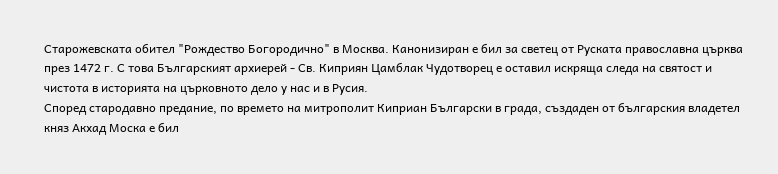Старожевската обител "Рождество Богородично" в Москва. Канонизиран е бил за светец от Руската православна църква през 1472 г. С това Българският архиерей - Св. Киприян Цамблак Чудотворец е оставил искряща следа на святост и чистота в историята на църковното дело у нас и в Русия.
Според стародавно предание, по времето на митрополит Киприан Български в града, създаден от българския владетел княз Акхад Моска е бил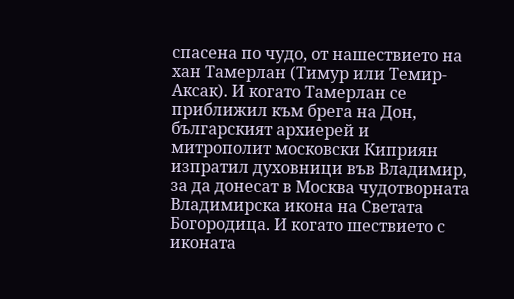спасена по чудо, от нашествието на хан Тамерлан (Тимур или Темир-Аксак). И когато Тамерлан се приближил към брега на Дон, българският архиерей и митрополит московски Киприян изпратил духовници във Владимир, за да донесат в Москва чудотворната Владимирска икона на Светата Богородица. И когато шествието с иконата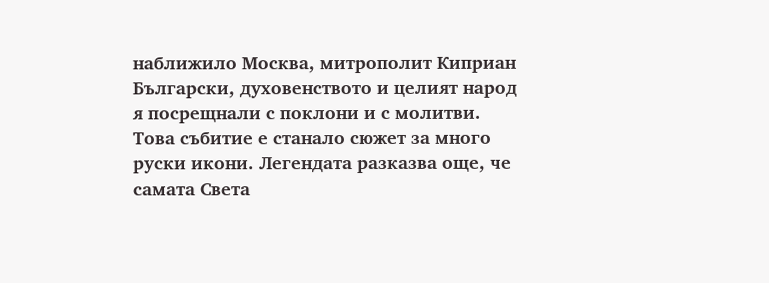наближило Москва, митрополит Киприан Български, духовенството и целият народ я посрещнали с поклони и с молитви. Това събитие е станало сюжет за много руски икони. Легендата разказва още, че самата Света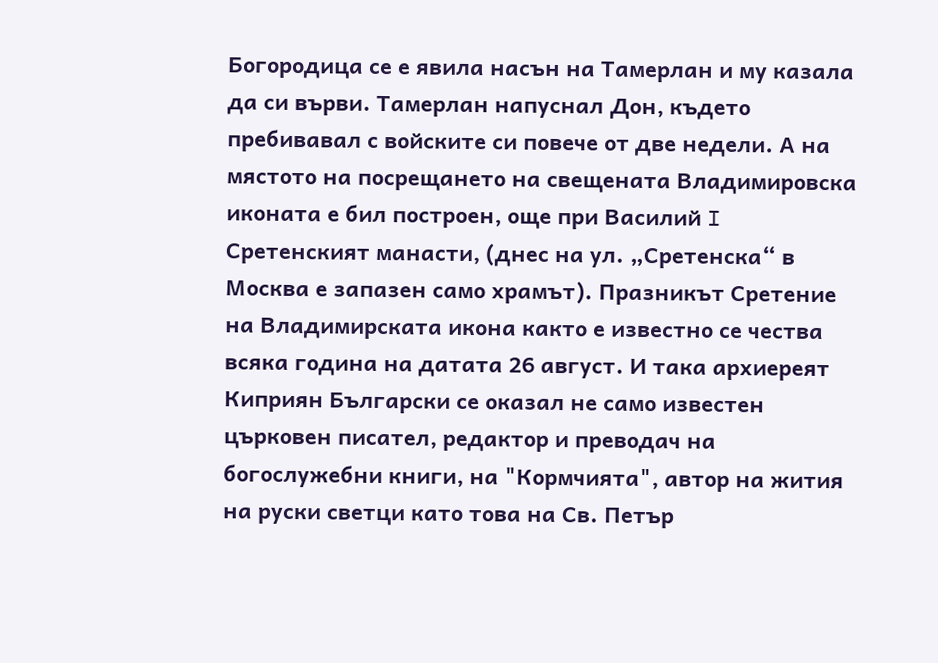Богородица се е явила насън на Тамерлан и му казала да си върви. Тамерлан напуснал Дон, където пребивавал с войските си повече от две недели. А на мястото на посрещането на свещената Владимировска иконата е бил построен, още при Василий I Сретенският манасти, (днес на ул. „Сретенска“ в Москва е запазен само храмът). Празникът Сретение на Владимирската икона както е известно се чества всяка година на датата 26 август. И така архиереят Киприян Български се оказал не само известен църковен писател, редактор и преводач на богослужебни книги, на "Кормчията", автор на жития на руски светци като това на Св. Петър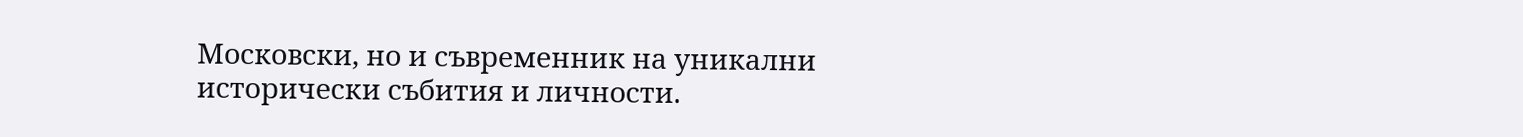Московски, но и съвременник на уникални исторически събития и личности.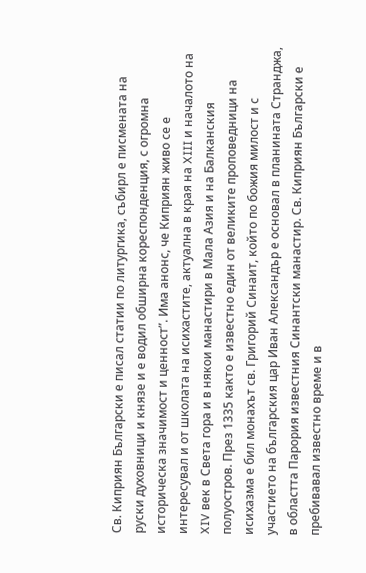Св. Киприян Български е писал статии по литургика, събирл е писмената на руски духовници и князе и е водил обширна кореспонденция, с огромна историческа значимост и ценност”. Има анонс, че Киприян живо се е интересувал и от школата на исихастите, актуална в края на XIII и началото на XIV век в Света гора и в някои манастири в Мала Азия и на Балканския полуостров. През 1335 както е известно един от великите проповедници на исихазма е бил монахът св. Григорий Синаит, който по божия милост и с участието на българския цар Иван Александър е основал в планината Странджа, в областта Парория известния Синантски манастир. Св. Киприян Български е пребивавал известно време и в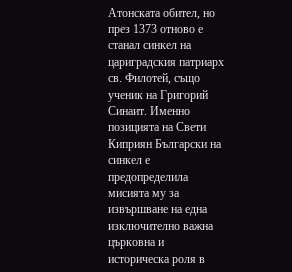Атонската обител, но през 1373 отново е станал синкел на цариградския патриарх св. Филотей, също ученик на Григорий Синаит. Именно позицията на Свети Киприян Български на синкел е предопределила мисията му за извършване на една изключително важна църковна и историческа роля в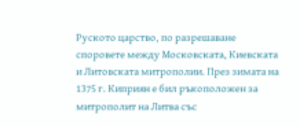Руското царство, по разрешаване споровете между Московската, Киевската и Литовската митрополии. През зимата на 1375 г. Киприян е бил ръкоположен за митрополит на Литва със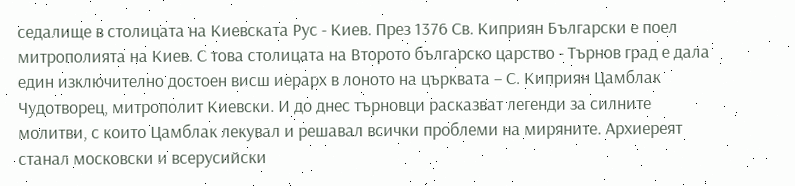седалище в столицата на Киевската Рус - Киев. През 1376 Св. Киприян Български е поел митрополията на Киев. С това столицата на Второто българско царство - Търнов град е дала един изключително достоен висш иерарх в лоното на църквата – С. Киприян Цамблак Чудотворец, митрополит Киевски. И до днес търновци расказват легенди за силните молитви, с които Цамблак лекувал и решавал всички проблеми на миряните. Архиереят станал московски и всерусийски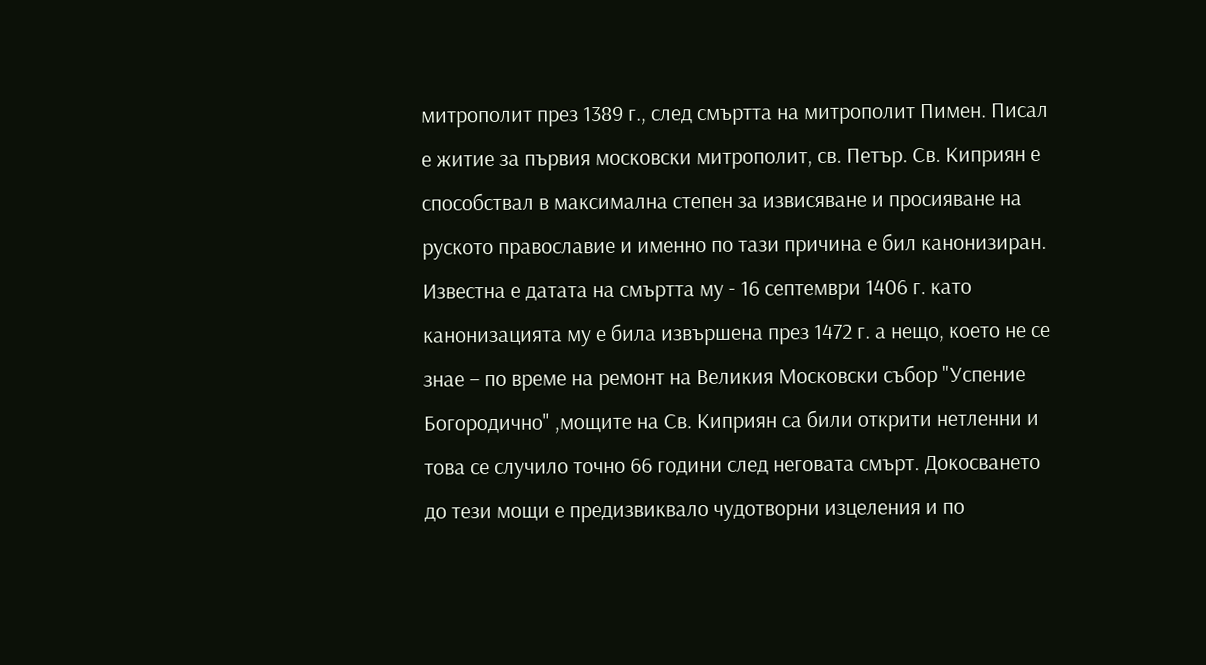митрополит през 1389 г., след смъртта на митрополит Пимен. Писал е житие за първия московски митрополит, св. Петър. Св. Киприян е способствал в максимална степен за извисяване и просияване на руското православие и именно по тази причина е бил канонизиран. Известна е датата на смъртта му - 16 септември 1406 г. като канонизацията му е била извършена през 1472 г. а нещо, което не се знае – по време на ремонт на Великия Московски събор "Успение Богородично" ,мощите на Св. Киприян са били открити нетленни и това се случило точно 66 години след неговата смърт. Докосването до тези мощи е предизвиквало чудотворни изцеления и по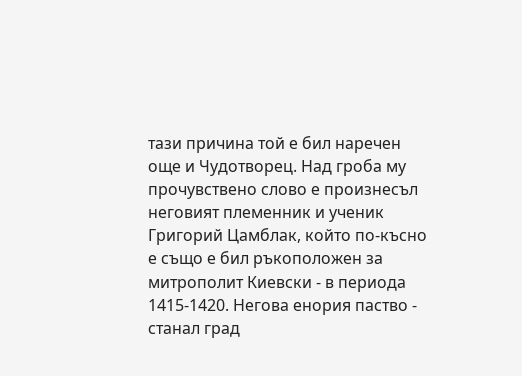тази причина той е бил наречен още и Чудотворец. Над гроба му прочувствено слово е произнесъл неговият племенник и ученик Григорий Цамблак, който по-късно е също е бил ръкоположен за митрополит Киевски - в периода 1415-1420. Негова енория паство - станал град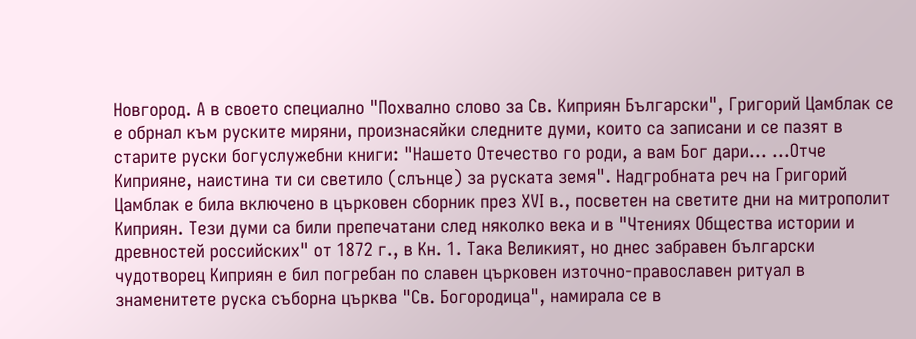Новгород. А в своето специално "Похвално слово за Св. Киприян Български", Григорий Цамблак се е обрнал към руските миряни, произнасяйки следните думи, които са записани и се пазят в старите руски богуслужебни книги: "Нашето Отечество го роди, а вам Бог дари... ...Отче Киприяне, наистина ти си светило (слънце) за руската земя". Надгробната реч на Григорий Цамблак е била включено в църковен сборник през ХVІ в., посветен на светите дни на митрополит Киприян. Тези думи са били препечатани след няколко века и в "Чтениях Общества истории и древностей российских" от 1872 г., в Кн. 1. Така Великият, но днес забравен български чудотворец Киприян е бил погребан по славен църковен източно-православен ритуал в знаменитете руска съборна църква "Св. Богородица", намирала се в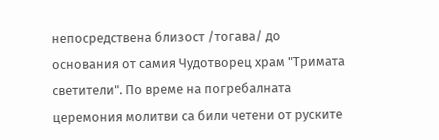непосредствена близост /тогава/ до основания от самия Чудотворец храм "Тримата светители". По време на погребалната церемония молитви са били четени от руските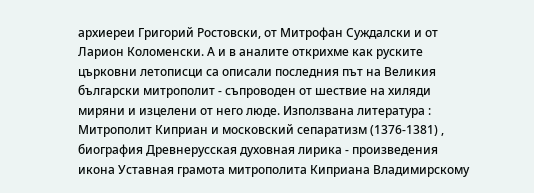архиереи Григорий Ростовски, от Митрофан Суждалски и от Ларион Коломенски. А и в аналите открихме как руските църковни летописци са описали последния път на Великия български митрополит - съпроводен от шествие на хиляди миряни и изцелени от него люде. Използвана литература : Митрополит Киприан и московский сепаратизм (1376-1381) , биография Древнерусская духовная лирика - произведения икона Уставная грамота митрополита Киприана Владимирскому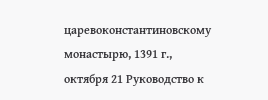царевоконстантиновскому монастырю, 1391 г., октября 21 Руководство к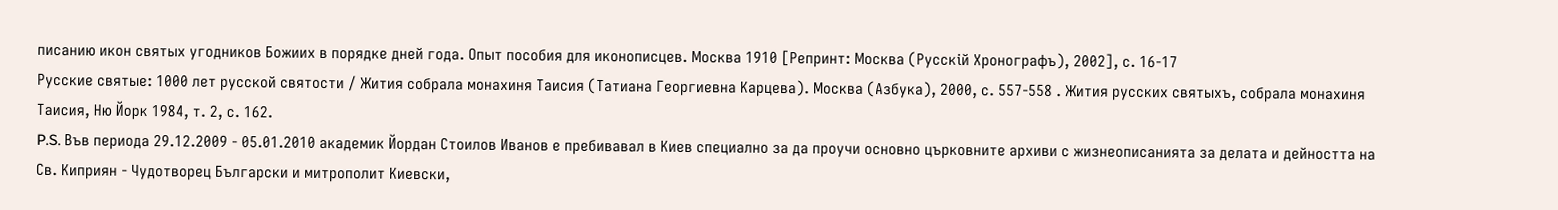писанию икон святых угодников Божиих в порядке дней года. Опыт пособия для иконописцев. Москва 1910 [Репринт: Москва (Русскій Хронографъ), 2002], с. 16-17
Русские святые: 1000 лет русской святости / Жития собрала монахиня Таисия (Татиана Георгиевна Карцева). Москва (Азбука), 2000, с. 557-558 . Жития русских святыхъ, собрала монахиня Таисия, Ню Йорк 1984, т. 2, с. 162.
P.S. Във периода 29.12.2009 - 05.01.2010 академик Йордан Стоилов Иванов е пребивавал в Киев специално за да проучи основно църковните архиви с жизнеописанията за делата и дейността на Св. Киприян - Чудотворец Български и митрополит Киевски,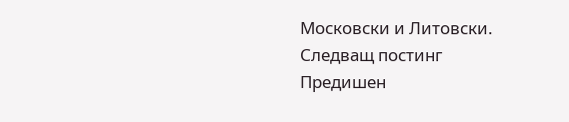Московски и Литовски.
Следващ постинг
Предишен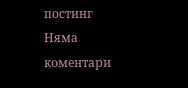постинг
Няма коментари